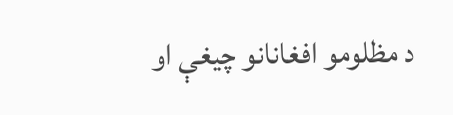د مظلومو افغانانو چيغې او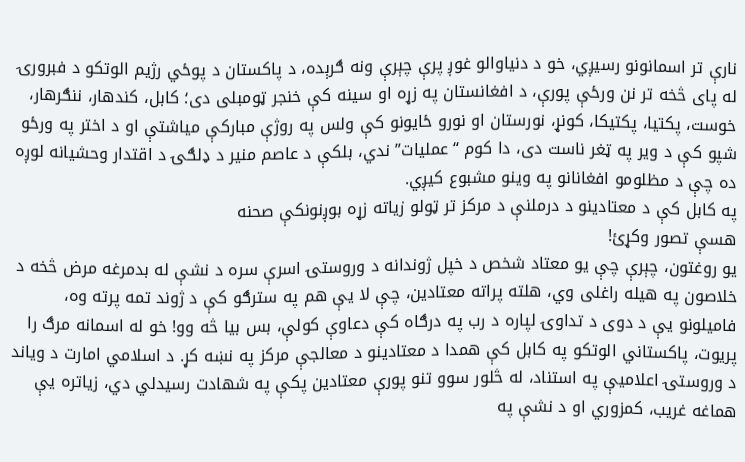نارې تر اسمانونو رسيږي، خو د دنياوالو غوږ پرې چېرې ونه ګرېده، د پاکستان د پوځي رژيم الوتکو د فبرورۍ له پای څخه تر نن ورځې پورې، د افغانستان په زړه او سينه کې خنجر ټومبلی دی؛ کابل، کندهار، ننګرهار، خوست، پکتيا، پکتیکا، کونړ، نورستان او نورو ځايونو کې ولس په روژې مبارکې میاشتې او د اختر په ورځو شپو کې د وير په ټغر ناست دی، دا کوم “عملیات” ندي، بلکې د عاصم منير د ډلګۍ د اقتدار وحشيانه لوږه ده چې د مظلومو افغانانو په وينو مشبوع کيږي.
په کابل کې د معتادينو د درملنې د مرکز تر ټولو زياته زړه بوږنونکې صحنه
هسې تصور وکړئ!
يو روغتون، چېرې چې يو معتاد شخص د خپل ژوندانه د وروستۍ اسرې سره د نشې له بدمرغه مرض څخه د خلاصون په هيله راغلی وي، هلته پراته معتادين، چې لا يې هم په سترګو کې د ژوند تمه پرته وه، فاميلونو يې د دوی د تداوۍ لپاره د رب په درګاه کې دعاوې کولې، بس بيا څه وو! خو له اسمانه مرګ را پريوت، پاکستاني الوتکو په کابل کې همدا د معتادینو د معالجې مرکز په نښه کړ. د اسلامي امارت د وياند د وروستۍ اعلامیې په استناد، له څلور سوو تنو پورې معتادين پکې په شهادت رسيدلي دي، زياتره يې هماغه غريب، کمزوري او د نشې په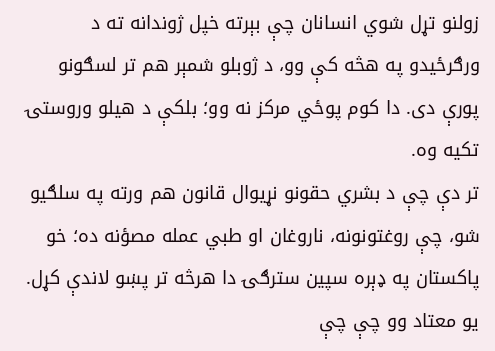زولنو تړل شوي انسانان چې بېرته خپل ژوندانه ته د ورګرځيدو په هڅه کې وو، د ژوبلو شمېر هم تر لسګونو پورې دی. دا کوم پوځي مرکز نه وو؛ بلکې د هيلو وروستۍ تکيه وه.
تر دې چې د بشري حقونو نړیوال قانون هم ورته په سلګيو شو، چې روغتونونه، ناروغان او طبي عمله مصؤنه ده؛ خو پاکستان په ډېره سپين سترګۍ دا هرڅه تر پښو لاندې کړل. يو معتاد وو چې چې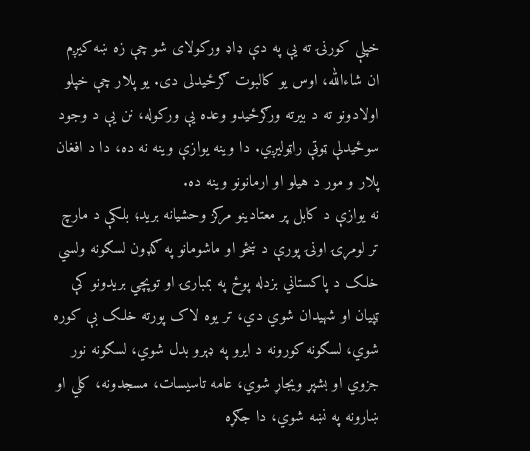خپلې کورنۍ ته يې په دې ډاډ ورکولای شو چې زه ښه کيږم ان شاءالله، اوس يو کالبوت ګرځيدلی دی. يو پلار چې خپلو اولادونو ته د بيرته ورګرځيدو وعده يې ورکوله، نن يې د وجود سوځيدلې ټوټې راټوليږي. دا وينه يوازې وينه نه ده، دا د افغان پلار و مور د هيلو او ارمانونو وينه ده.
نه يوازې د کابل پر معتادينو مرکز وحشيانه بريد؛ بلکې د مارچ تر لومړۍ اونۍ پورې د ښځو او ماشومانو په ګډون لسګونه ولسي خلک د پاکستاني بزدله پوځ په بمبارۍ او توپچي بريدونو کې ټپيان او شهيدان شوي دي، تر يوه لاک پورته خلک بې کوره شوي، لسګونه کورونه د ايرو په ډېرو بدل شوي، لسګونه نور جزوي او بشپړ ويجاړ شوي، عامه تاسيسات، مسجدونه، کلي او ښارونه په نښه شوي، دا جګړه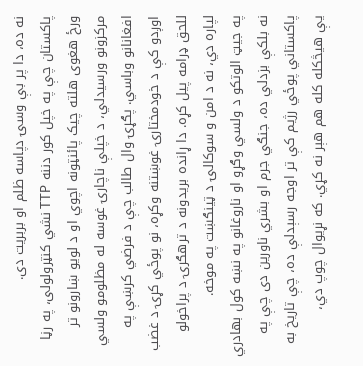نه ده، دا پر بې وسۍ دپاسه ظلم او بربريت دی.
پاکستان چې په خپل کور دننه TTP نشي کنټرولولی، په رڼا ورځ هغوی هلته چيک پائنټونه اچوي او د لويو ښارونو تر مرکزونو ورسيدلي، د خپلې ناچارۍ غوسه له مظلومو ولسي افغانانو وباسي. پګړۍ وال طالب چې د فرضي کرښې په اوږدو کې د خودمختارۍ غوښتنه وکړه، نو پوځي کړۍ د غضب للحق ډرامه پيل کړه. دا ړانده بريدونه د ترهګرۍ د پراخولو لپاره دي، نه د امن و سوکالۍ د ټينګښت په موخه.
په جيټ الوتکو د ولسي وګړو او ناروغانو په نښه کول بهادري نه بلکې بزدلي ده، جنګي جرم او بشري ناورين دی چې په پاکستاني پوځي رژيم کې تر اوجه رسېدلې ده، چې تاریخ به يې هيڅکله کله هم هېر نه کړي. که نړيوال چوپ دي،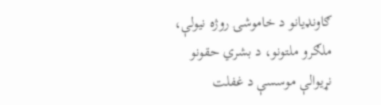ګاونډیانو د خاموشۍ روژه نيولې، ملګرو ملتونو، د بشري حقونو نړیوالې موسسې د غفلت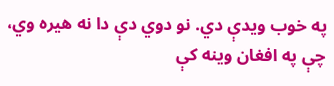په خوب ویدې دي. نو دوي دې دا نه هيره وي، چې په افغان وينه کې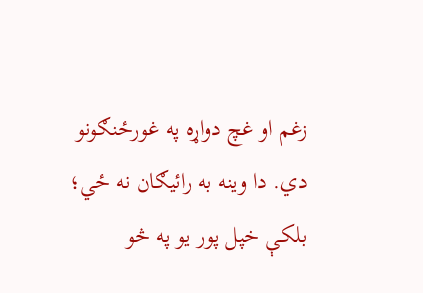زغم او غچ دواړه په غورځنګونو دي. دا وينه به رائيګان نه ځي؛ بلکې خپل پور يو په څو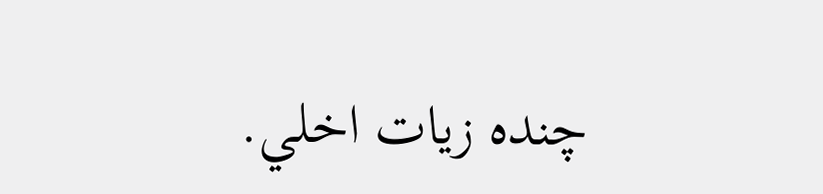چنده زیات اخلي.